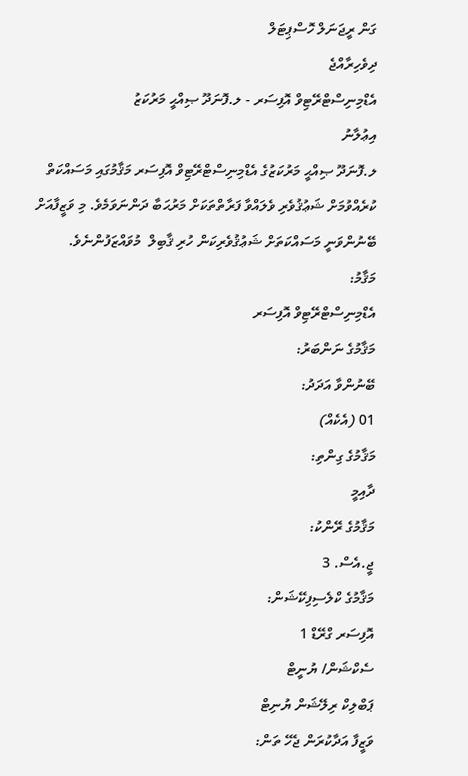ގަން ރީޖަނަލް ހޮސްޕިޓަލް
ދިވެހިރާއްޖެ
އެޑްމިނިސްޓްރޭޓިވް އޮފިސަރ - ލ.ފޮނަދޫ ޞިއްޙީ މަރުކަޒު
އިޢުލާނު
ލ.ފޮނަދޫ ޞިއްޙީ މަރުކަޒުގެ އެޑްމިނިސްޓްރޭޓިވް އޮފިސަރ މަޤާމުގައި މަސައްކަތް ކުރެއްވުމަށް ޝަޢުޤުވެރި ވެލައްވާ ފަރާތްތަކަށް މަރުޙަބާ ދަންނަވަމެވެ. މި ވަޒީފާއަށް ބޭނުންވަނީ މަސައްކަތަށް ޝަޢުޤުވެރިކަން ހުރި ޤާބިލް  މުވައްޒަފުންނެވެ.
މަޤާމު:
އެޑްމިނިސްޓްރޭޓިވް އޮފިސަރ
މަޤާމުގެ ނަންބަރު:
ބޭނުންވާ އަދަދު:
01 (އެކެއް)
މަޤާމުގެ ގިންތި:
ދާއިމީ
މަޤާމުގެ ރޭންކު:
ޖީ.އެސް. 3
މަޤާމުގެ ކްލެސިފިކޭޝަން:
އޮފިސަރ ގްރޭޑް 1
ސެކްޝަން/ ޔުނީޓް
ޕަބްލިކް ރިލޭޝަން ޔުނިޓް
ވަޒީފާ އަދާކުރަން ޖެހޭ ތަން: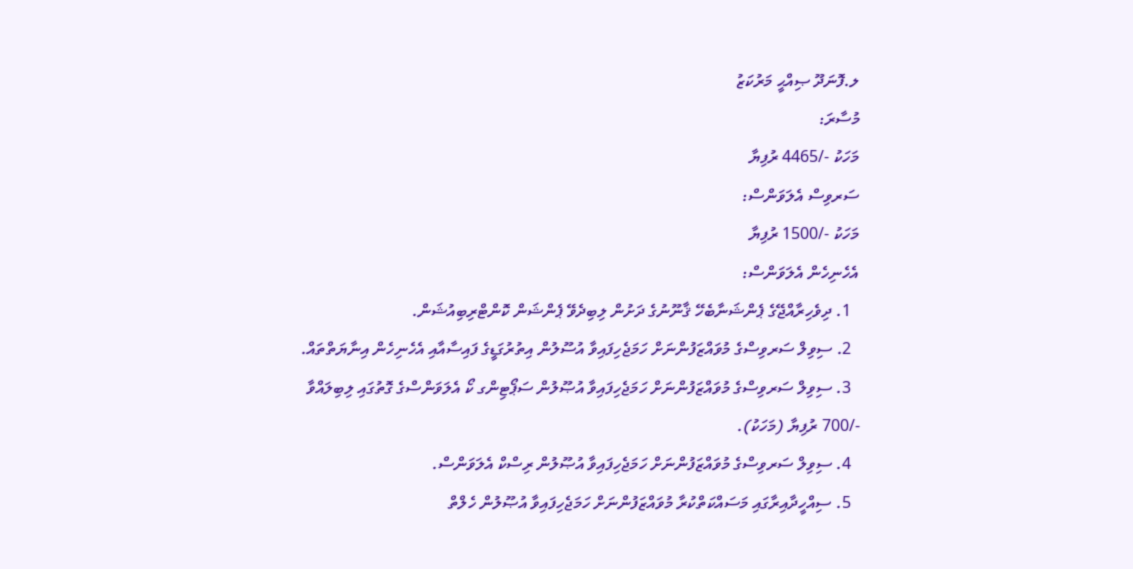ލ.ފޮނަދޫ ޞިއްޙީ މަރުކަޒު
މުސާރަ:
މަހަކު -/4465 ރުފިޔާ
ސަރވިސް އެލަވަންސް:
މަހަކު -/1500 ރުފިޔާ
އެހެނިހެން އެލަވަންސް:
  1. ދިވެހިރާއްޖޭގެ ޕެންޝަނާބެހޭ ޤާނޫނުގެ ދަށުން ލިބިދެވޭ ޕެންޝަން ކޮންޓްރިބިއުޝަން.
  2. ސިވިލް ސަރވިސްގެ މުވައްޒަފުންނަށް ހަމަޖެހިފައިވާ އުސޫލުން އިތުރުގަޑީގެ ފައިސާއާއި އެހެނިހެން އިނާޔަތްތައް.
  3. ސިވިލް ސަރވިސްގެ މުވައްޒަފުންނަށް ހަމަޖެހިފައިވާ އުޞޫލުން ސަޕޯޓިންގ ކޯ އެލަވަންސްގެ ގޮތުގައި ލިބިލައްވާ -/700 ރުފިޔާ (މަހަކު).
  4. ސިވިލް ސަރވިސްގެ މުވައްޒަފުންނަށް ހަމަޖެހިފައިވާ އުޞޫލުން ރިސްކް އެލަވަންސް.
  5. ސިއްހީދާއިރާގައި މަސައްކަތްކުރާ މުވައްޒަފުންނަށް ހަމަޖެހިފައިވާ އުޞޫލުން ހެލްތް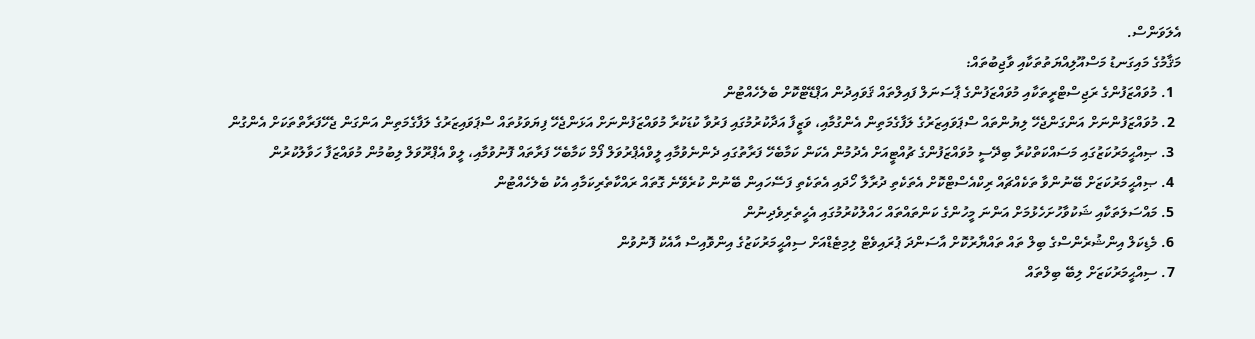އެލަވަންސް.
މަޤާމުގެ މައިގަނޑު މަސްއޫލިއްޔަތުތަކާއި ވާޖިބުތައް:
  1. މުވައްޒަފުންގެ ރަޖިސްޓްރީތަކާއި މުވައްޒަފުންގެ ޕާސަނަލް ފައިލްތައް ޤަވައިދުން އަޕްޑޭޓްކޮށް ބެލެހެއްޓުން
  2. މުވައްޒަފުންނަށް އަންގަންޖެހޭ ލިޔުންތައް ސްޕަވައިޒަރުގެ ލަފާގެމަތިން އެންގުމާއި، ވަޒީފާ އަދާކުރުމުގައި ފަރުވާ ކުޑަކުރާ މުވައްޒަފުންނަށް އަޅަންޖެހޭ ފިޔަވަޅުތައް ސްޕަވައިޒަރުގެ ލަފާގެމަތިން އަންގަން ޖެހޭފަރާތްތަކަށް އެންގުން
  3. ޞިއްޙީމަރުކަޒުގައި މަސައްކަތްކުރާ ބިދޭސީ މުވައްޒަފުންގެ ޗުއްޓީއަށް އެދުމުން އެކަން ކަމާބެހޭ ފަރާތުގައި ދެންނެވުމާއި ލީވްއެޕްރުވަލް ފޯމް ކަމާބެހޭ ފަރާތައް ފޮނުވުމާއި، ލީވް އެޕްރޫވަލް ލިބުމުން މުވައްޒަފާ ހަވާލުކުރުން
  4. ޞިއްޙީމަރުކަޒަށް ބޭނުންވާ ތަކެއްޗައް ރިކްއެސްޓްކޮށް އެތަކެތި ދުރާލާ ހޯދައި އެތަކެތި ފަސޭހައިން ބޭނުން ކުރެވޭނެ ގޮތައް ރައްކާތެރިކަމާއި އެކު ބެލެހެއްޓުން
  5. މައްސަލަތަކާއި ޝަކުވާހުށަހެޅުމަށް އަންނަ މީހުންގެ ކަންތައްތައް ހައްލުކުރުމުގައި އެހީތެރިވެދިނުން
  6. މެޑިކަލް އިންޝުރެންސްގެ ބިލް ތައް ތައްޔާރުކޮށް އާސަންދަ ޕުރައިވެޓް ލިމިޓެޑްއަށް ސިއްޙީމަރުކަޒުގެ އިންވޮއިސް އާއެކު ފޮނުވުން
  7. ސިއްޙީމަރުކަޒަށް ލިބޭ ބިލްތައް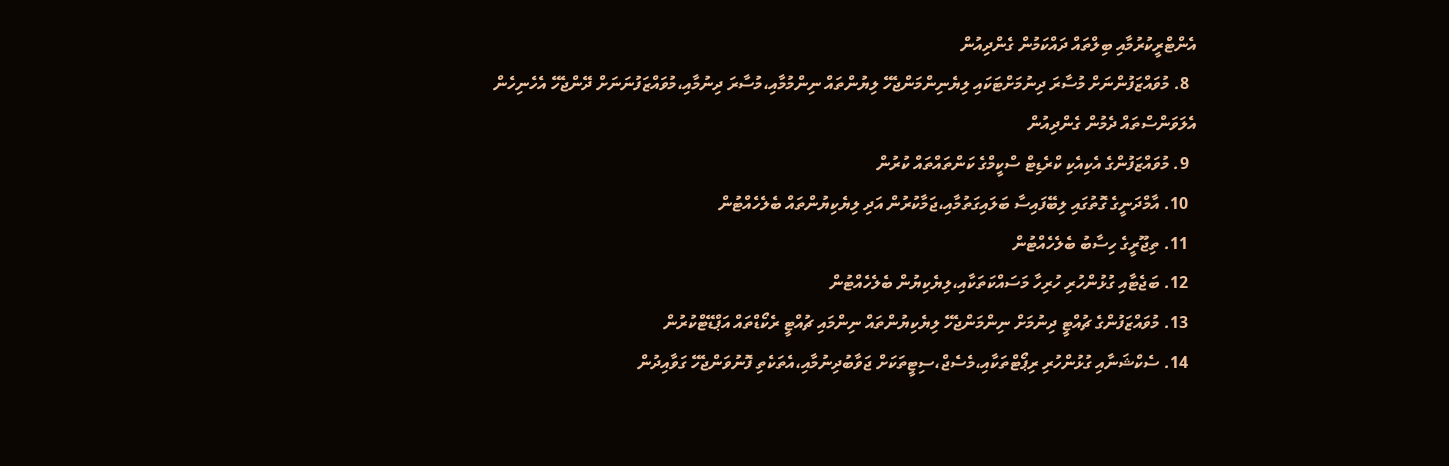އެންޓްރީކުރުމާއި ބިލްތައް ދައްކަމުން ގެންދިއުން
  8. މުވައްޒަފުންނަށް މުސާރަ ދިނުމަށްޓަކައި ލިޔެނިންމަންޖެހޭ ލިޔުންތައް ނިންމުމާއި،މުސާރަ ދިނުމާއި،މުވައްޒަފުނަނަށް ދޭންޖެހޭ އެހެނިހެން އެލަވަންސްތައް ދެމުން ގެންދިއުން
  9. މުވައްޒަފުންގެ އެކިއެކި ކްރެޑިޓް ސްކީމްގެ ކަންތައްތައް ކުރުން
  10. އާމްދަނީގެ ގޮތުގައި ލިބޭފައިސާ ބަލައިގަތުމާއި،ޖަމާކުރުން އަދި ލިޔެކިޔުންތައް ބެލެހެއްޓުން
  11. ތިޖޫރީގެ ހިސާބު ބެލެހެއްޓުން
  12. ބަޖެޓާއި ގުޅުންހުރި ހުރިހާ މަސައްކަތަކާއި،ލިޔެކިޔުން ބެލެހެއްޓުން
  13. މުވައްޒަފުންގެ ޗުއްޓީ ދިނުމަށް ނިންމަންޖެހޭ ލިޔެކިޔުންތައް ނިންމައި ޗުއްޓީ ރެކޯޑްތައް އަޕްޑޭޓްކުރުން
  14. ސެކްޝަނާއި ގުޅުންހުރި ރިޕޯޓްތަކާއި،މެސެޖް،ސިޓީތަކަށް ޖަވާބުދިނުމާއި،އެތަކެތި ފޮނުވަންޖެހޭ ގަވާއިދުން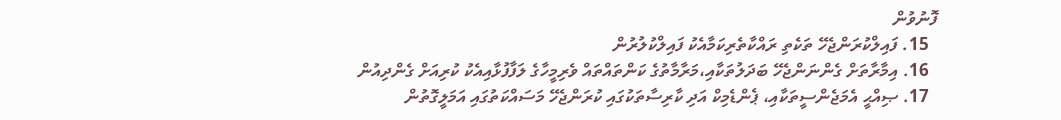ފޮނުވުން
  15. ފައިލްކުރަންޖެހޭ ތަކެތި ރައްކާތެރިކަމާއެކު ފައިލްކުލުރުން
  16. އިމާރާތަށް ގެންނަންޖެހޭ ބަދަލުތަކާއި،މަރާމާތުގެ ކަންތައްތައް ވެރިމީހާގެ ލަފާފުޅާއިއެކު ކުރިއަށް ގެންދިއުން
  17. ޞިއްޙީ އެމަޖެންސީތަކާއި، ޕެންޑެމިކް އަދި ކާރިސާތަކުގައި ކުރަންޖެހޭ މަސައްކަތުގައި އަމަލީގޮތުން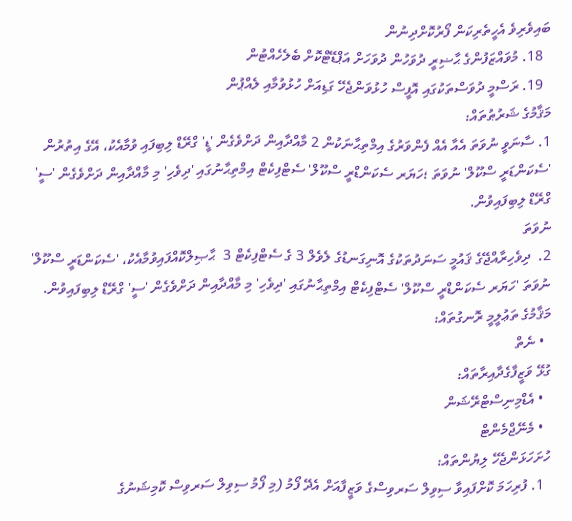ބައިވެރިވެ އެހީތެރިކަން ފޯރުކޮށްދިނުން
  18. މުވައްޒަފުންގެ ޙާޟިރީ ދުވަހުން ދުވަހަށް އަޕްޑޭޓްކޮށް ބެލެހެއްޓުން
  19. ރަސްމީ ދުވަސްތަކުގައި އޮފީސް ހުޅުވަންޖެހޭ ގަޑިއަށް ހުޅުވުމާއި ލެއްޕުން
މަޤާމުގެ ޝަރުޠުތައް:
1. ސާނަވީ ނުވަތަ އެއާ އެއް ފެންވަރުގެ އިމްތިޙާނަކުން 2 މާއްދާއިން ދަށްވެގެން 'ޑީ' ގްރޭޑް ލިބިފައި ވުމާއެކު، އޭގެ އިތުރުން 'ސެކަންޑަރީ ސްކޫލް' ނުވަތަ ؛ހަޔަރ ސެކަންޑްރީ ސްކޫލް' ސެޓްފިކެޓް އިމްތިޙާނުގައި 'ދިވެހި' މި މާއްދާއިން ދަށްވެގެން 'ސީ' ގްރޭޑް ލިބިފައިވުން.
ނުވަތަ
2.  ދިވެހިރާއްޖޭގެ ޤައުމީ ސަނަދުތަކުގެ އޮނިގަނޑުގެ ލެވެލް 3 ގެ ސެޓްފިކެޓް 3  ޙާޞިލްކޮއްފައިވުމާއެކު، 'ސެކަންޑަރީ ސްކޫލް' ނުވަތަ 'ހަޔަރ ސެކަންޑްރީ ސްކޫލް' ސެޓްފިކެޓް އިމްތިޙާނުގައި 'ދިވެހި' މި މާއްދާއިން ދަށްވެގެން 'ސީ' ގްރޭޑް ލިބިފައިވުން.
މަޤާމުގެ ތަޢުލީމީ ރޮނގުތައް:
  • ނެތް
ގުޅޭ ވަޒީފާގެދާއިރާތައް:
  • އެޑްމިނިސްޓްރޭޝަން
  • މެނޭޖްމެންޓް
ހުށަހަޅަންޖެހޭ ލިޔުންތައް:
  1. ފުރިހަމަ ކޮށްފައިވާ ސިވިލް ސަރވިސްގެ ވަޒީފާއަށް އެދޭ ފޯމު (މި ފޯމު ސިވިލް ސަރވިސް ކޮމިޝަނުގެ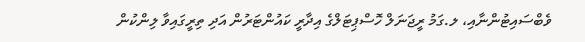ވެބްސައިޓުންނާއި، ލ.ގަމު ރީޖަނަލް ހޮސްޕިޓަލްގެ އިދާރީ ކައުންޓަރުން އަދި ތިރީގައިވާ ލިންކުން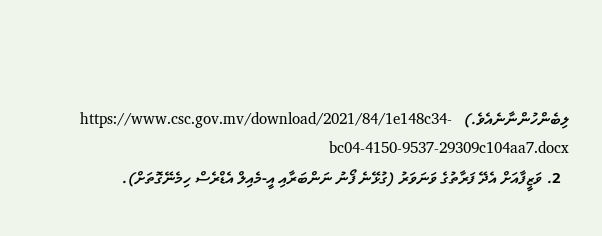ލިބެންހުންނާނެއެވެ.)   https://www.csc.gov.mv/download/2021/84/1e148c34-bc04-4150-9537-29309c104aa7.docx
  2. ވަޒީފާއަށް އެދޭ ފަރާތުގެ ވަނަވަރު (ގުޅޭނެ ފޯނު ނަންބަރާއި އީ-މެއިލް އެޑްރެސް ހިމެނޭގޮތަށް).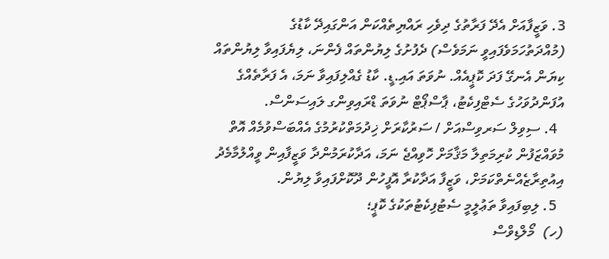3. ވަޒީފާއަށް އެދޭ ފަރާތުގެ ދިވެހި ރައްޔިތެއްކަން އަންގައިދޭ ކާޑުގެ (މުއްދަތުހަމަވެފައިވީ ނަމަވެސް) ދެފުށުގެ ލިޔުންތައް ފެންނަ، ލިޔެފައިވާ ލިޔުންތައް ކިޔަން އެނގޭ ފަދަ ކޮޕީއެއް. ނުވަތަ އައި.ޑީ. ކާޑު ގެއްލިފައިވާ ނަމަ، އެ ފަރާތެއްގެ އުފަންދުވަހުގެ ސެޓްފިކެޓު، ޕާސްޕޯޓް ނުވަތަ ޑްރައިވިންގ ލައިސަންސް.
  4. ސިވިލް ސަރވިސްއަށް / ސަރުކާރަށް ޚިދުމަތްކުރުމުގެ އެއްބަސްވުމެއް އޮތް މުވައްޒަފުން ކުރިމަތިލާ މަޤާމަށް ހޮވިއްޖެ ނަމަ، އަދާކުރަމުންދާ ވަޒީފާއިން ވީއްލުމާމެދު އިއުތިރާޒެއްނެތްކަމަށް، ވަޒީފާ އަދާކުރާ އޮފީހުން ދޫކޮށްފައިވާ ލިޔުން.
  5. ލިބިފައިވާ ތަޢުލީމީ ސެޓުފިކެޓުތަކުގެ ކޮޕީ؛
(ހ)  މޯލްޑިވްސް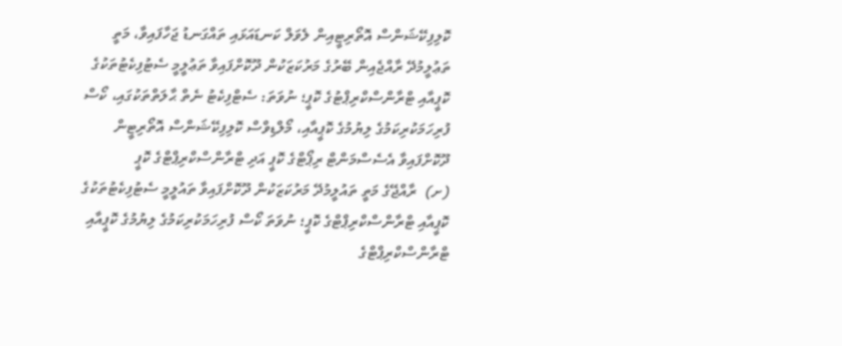ކޮލިފިކޭޝަންސް އޮތޯރިޓީއިން ލެވަލް ކަނޑައަޅައި ތައްގަނޑު ޖަހާފައިވާ، މަތީ ތަޢުލީމުދޭ ރާއްޖެއިން ބޭރުގެ މަރުކަޒަކުން ދޫކޮށްފައިވާ ތަޢުލީމީ ސެޓުފިކެޓުތަކުގެ ކޮޕީއާއި ޓްރާންސްކްރިޕްޓުގެ ކޮޕީ؛ ނުވަތަ: ސެޓްފިކެޓު ނެތް ޙާލަތްތަކުގައި، ކޯސް ފުރިހަމަކުރިކަމުގެ ލިޔުމުގެ ކޮޕީއާއި، މޯލްޑިވްސް ކޮލިފިކޭޝަންސް އޮތޯރިޓީން ދޫކޮށްފައިވާ އެސެސްމަންޓް ރިޕޯޓްގެ ކޮޕީ އަދި ޓްރާންސްކްރިޕްޓްގެ ކޮޕީ
(ށ)  ރާއްޖޭގެ މަތީ ތައުލީމުދޭ މަރުކަޒަކުން ދޫކޮށްފައިވާ ތައުލީމީ ސެޓުފިކެޓުތަކުގެ ކޮޕީއާއި ޓްރާންސްކްރިޕްޓްގެ ކޮޕީ؛ ނުވަތަ ކޯސް ފުރިހަމަކުރިކަމުގެ ލިޔުމުގެ ކޮޕީއާއި ޓްރާންސްކްރިޕްޓްގެ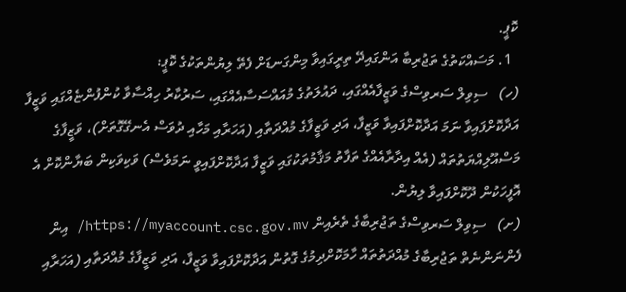ކޮޕީ.
  1. މަސައްކަތުގެ ތަޖުރިބާ އަންގައިދޭ ތިރީގައިވާ މިންގަނޑަށް ފެތޭ ލިޔުންތަކުގެ ކޮޕީ:
(ހ)   ސިވިލް ސަރވިސްގެ ވަޒީފާއެއްގައި، ދައުލަތުގެ މުއައްސަސާއެއްގައި، ސަރުކާރު ހިއްސާވާ ކުންފުންޏެއްގައި ވަޒީފާ އަދާކޮށްފައިވާ ނަމަ އަދާކޮށްފައިވާ ވަޒީފާ، އަދި ވަޒީފާގެ މުއްދަތާއި (އަހަރާއި މަހާއި ދުވަސް އެނގޭގޮތަށް)، ވަޒީފާގެ މަސްއޫލިއްޔަތުތައް (އެއް އިދާރާއެއްގެ ތަފާތު މަޤާމުތަކުގައި ވަޒީފާ އަދާކޮށްފައިވީ ނަމަވެސް) ވަކިވަކިން ބަޔާންކޮށް އެ އޮފީހަކުން ދޫކޮށްފައިވާ ލިޔުން.
(ށ)   ސިވިލް ސަރވިސްގެ ތަޖުރިބާގެ ތެރެއިން https://myaccount.csc.gov.mv/ އިން ފެންނަންނެތް ތަޖުރިބާގެ މުއްދަތުތައް ހާމަކޮށްދިމުގެ ގޮތުން އަދާކޮށްފައިވާ ވަޒީފާ، އަދި ވަޒީފާގެ މުއްދަތާއި (އަހަރާއި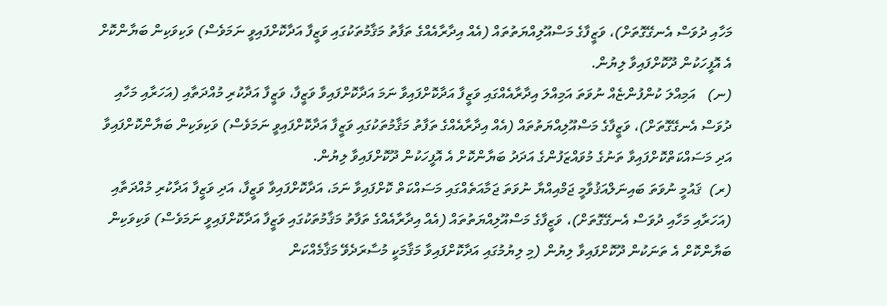މަހާއި ދުވަސް އެނގޭގޮތަށް)، ވަޒީފާގެ މަސްއޫލިއްޔަތުތައް (އެއް އިދާރާއެއްގެ ތަފާތު މަޤާމުތަކުގައި ވަޒީފާ އަދާކޮށްފައިވީ ނަމަވެސް) ވަކިވަކިން ބަޔާންކޮށް އެ އޮފީހަކުން ދޫކޮށްފައިވާ ލިޔުން.
(ނ)   އަމިއްލަ ކުންފުންޏެއް ނުވަތަ އަމިއްލަ އިދާރާއެއްގައި ވަޒީފާ އަދާކޮށްފައިވާ ނަމަ އަދާކޮށްފައިވާ ވަޒީފާ، ވަޒީފާ އަދާކުރި މުއްދަތާއި (އަހަރާއި މަހާއި ދުވަސް އެނގޭގޮތަށް)، ވަޒީފާގެ މަސްއޫލިއްޔަތުތައް (އެއް އިދާރާއެއްގެ ތަފާތު މަޤާމުތަކުގައި ވަޒީފާ އަދާކޮށްފައިވީ ނަމަވެސް) ވަކިވަކިން ބަޔާންކޮށްފައިވާ އަދި މަސައްކަތްކޮށްފައިވާ ތަނުގެ މުވައްޒަފުންގެ އަދަދު ބަޔާންކޮށް އެ އޮފީހަކުން ދޫކޮށްފައިވާ ލިޔުން.
(ރ)  ޤައުމީ ނުވަތަ ބައިނަލްއަޤުވާމީ ޖަމްއިއްޔާ ނުވަތަ ޖަމާއަތެއްގައި މަސައްކަތް ކޮށްފައިވާ ނަމަ، އަދާކޮށްފައިވާ ވަޒީފާ، އަދި ވަޒީފާ އަދާކުރި މުއްދަތާއި (އަހަރާއި މަހާއި ދުވަސް އެނގޭގޮތަށް)، ވަޒީފާގެ މަސްއޫލިއްޔަތުތައް (އެއް އިދާރާއެއްގެ ތަފާތު މަޤާމުތަކުގައި ވަޒީފާ އަދާކޮށްފައިވީ ނަމަވެސް) ވަކިވަކިން ބަޔާންކޮށް އެ ތަނަކުން ދޫކޮށްފައިވާ ލިޔުން (މި ލިޔުމުގައި އަދާކޮށްފައިވާ މަޤާމަކީ މުސާރަދެވޭ މަޤާމެއްކަން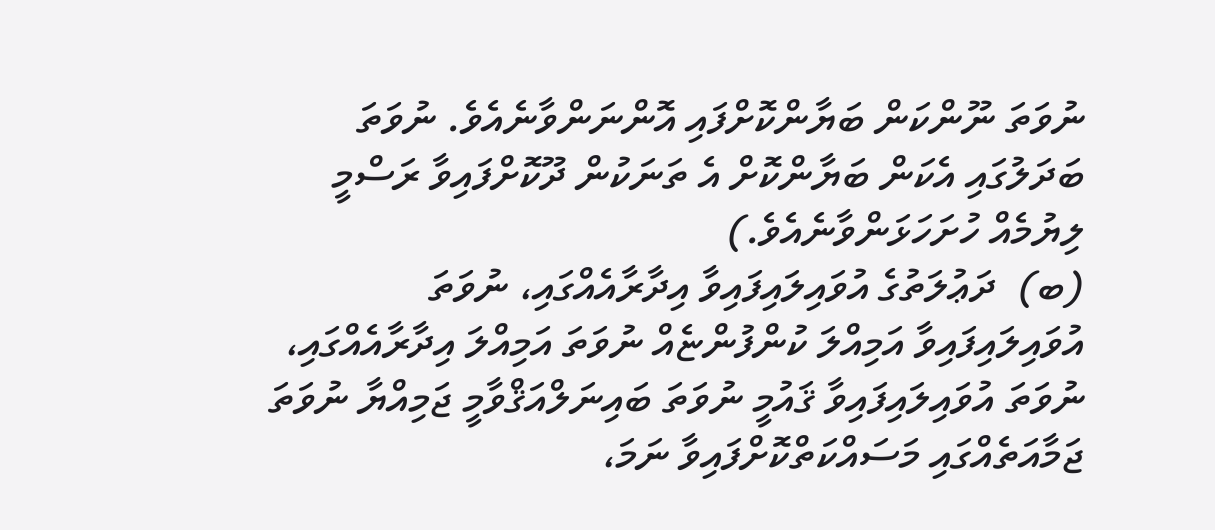ނުވަތަ ނޫންކަން ބަޔާންކޮށްފައި އޮންނަންވާނެއެވެ. ނުވަތަ ބަދަލުގައި އެކަން ބަޔާންކޮށް އެ ތަނަކުން ދޫކޮށްފައިވާ ރަސްމީ ލިޔުމެއް ހުށަހަޅަންވާނެއެވެ.)
(ބ)  ދަޢުލަތުގެ އުވައިލައިފައިވާ އިދާރާއެއްގައި، ނުވަތަ އުވައިލައިފައިވާ އަމިއްލަ ކުންފުންޏެއް ނުވަތަ އަމިއްލަ އިދާރާއެއްގައި، ނުވަތަ އުވައިލައިފައިވާ ޤައުމީ ނުވަތަ ބައިނަލްއަޤްވާމީ ޖަމިއްޔާ ނުވަތަ ޖަމާއަތެއްގައި މަސައްކަތްކޮށްފައިވާ ނަމަ،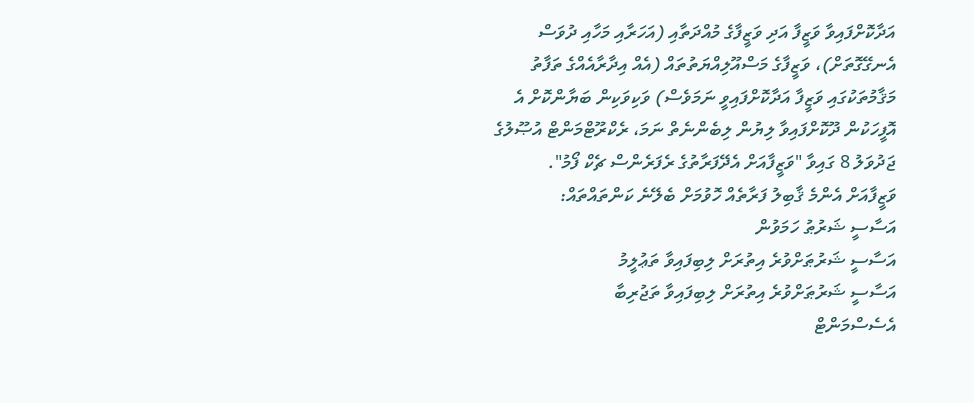އަދާކޮށްފައިވާ ވަޒީފާ އަދި ވަޒީފާގެ މުއްދަތާއި (އަހަރާއި މަހާއި ދުވަސް އެނގޭގޮތަށް)، ވަޒީފާގެ މަސްއޫލިއްޔަތުތައް (އެއް އިދާރާއެއްގެ ތަފާތު މަޤާމުތަކުގައި ވަޒީފާ އަދާކޮށްފައިވީ ނަމަވެސް) ވަކިވަކިން ބަޔާންކޮށް އެ އޮފީހަކުން ދޫކޮށްފައިވާ ލިޔުން ލިބެންނެތް ނަމަ، ރެކްރޫޓްމަންޓް އުޞޫލުގެ ޖަދުވަލު 8 ގައިވާ "ވަޒީފާއަށް އެދޭފަރާތުގެ ރެފަރެންސް ޗެކް ފޯމު".
ވަޒީފާއަށް އެންމެ ޤާބިލު ފަރާތެއް ހޮވުމަށް ބެލޭނެ ކަންތައްތައް:
އަސާސީ ޝަރުޠު ހަމަވުން
އަސާސީ ޝަރުޠަށްވުރެ އިތުރަށް ލިބިފައިވާ ތަޢުލީމު
އަސާސީ ޝަރުޠަށްވުރެ އިތުރަށް ލިބިފައިވާ ތަޖުރިބާ
އެސެސްމަންޓް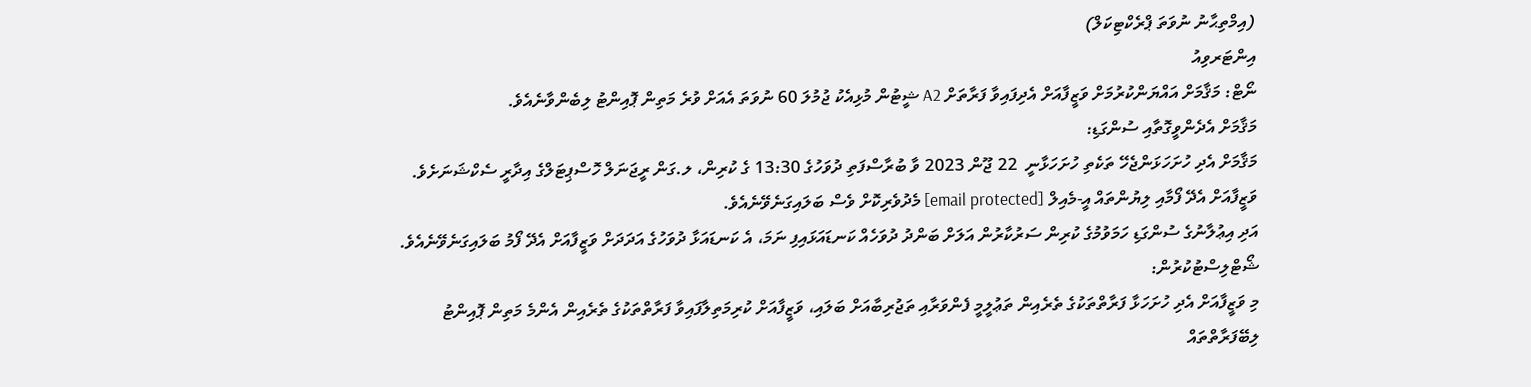(އިމްތިޙާނު ނުވަތަ ޕްރެކްޓިކަލް)
އިންޓަރވިއު
ނޯޓް: މަޤާމަށް އައްޔަންކުރުމަށް ވަޒީފާއަށް އެދިފައިވާ ފަރާތަށް A2 ޝީޓުން މުޅިއެކު ޖުމުލަ 60 ނުވަތަ އެއަށް ވުރެ މަތިން ޕޮއިންޓު ލިބެންވާނެއެވެ.
މަޤާމަށް އެދެންވީގޮތާއި ސުންގަޑި:
މަޤާމަށް އެދި ހުށަހަޅަންޖެހޭ ތަކެތި ހުށަހަޅާނީ  22 ޖޫން 2023 ވާ ބުރާސްފަތި ދުވަހުގެ 13:30 ގެ ކުރިން، ލ.ގަން ރީޖަނަލް ހޮސްޕިޓަލްގެ އިދާރީ ސެކްޝަނަށެވެ. ވަޒީފާއަށް އެދޭ ފޯމާއި ލިޔުންތައް އީ-މެއިލް [email protected] މެދުވެރިކޮށް ވެސް ބަލައިގަނެވޭނެއެވެ.
އަދި އިޢުލާނުގެ ސުންގަޑި ހަމަވުމުގެ ކުރިން ސަރުކާރުން އަލަށް ބަންދު ދުވަހެއް ކަނޑައަޅައިފި ނަމަ، އެ ކަނޑައަޅާ ދުވަހުގެ އަދަދަށް ވަޒީފާއަށް އެދޭ ފޯމު ބަލައިގަނެވޭނެއެވެ.
ޝޯޓްލިސްޓުކުރުން:
މި ވަޒީފާއަށް އެދި ހުށަހަޅާ ފަރާތްތަކުގެ ތެރެއިން ތަޢުލީމީ ފެންވަރާއި ތަޖުރިބާއަށް ބަލައި، ވަޒީފާއަށް ކުރިމަތިލާފައިވާ ފަރާތްތަކުގެ ތެރެއިން އެންމެ މަތިން ޕޮއިންޓު ލިބޭފަރާތްތައް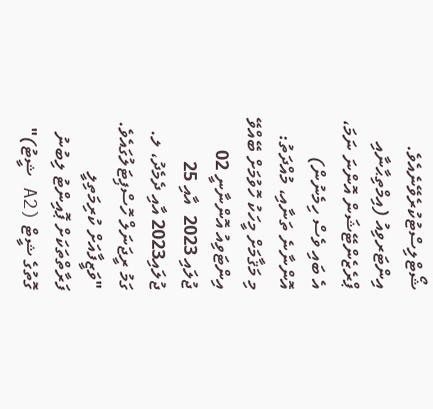ޝޯޓްލިސްޓުކުރެވޭނެއެވެ.
އިންޓަރވިއު (އިމްތިޙާނާއި ޕްރެޒެންޓޭޝަން އޮންނަ ނަމަ، އެ ބައި ވެސް ހިމެނުން) އޮންނާނެ ތަނާއި، މުއްދަތު:
މި މަޤާމަށް މީހަކު ހޮވުމަށް ބޭއްވޭ އިންޓަވިއު އޮންނާނީ 02 ޖުލައި 2023  އާއި 25 ޖުލައި2023 އާއި ދެމެދު، ލ. ގަމު ރީޖަނަލް ހޮސްޕިޓަލުގައެވެ.
"ވަޒީފާއަށް ކުރިމަތިލީ ފަރާތްތަކަށް ޕޮއިންޓު ލިބުނު ގޮތުގެ ޝީޓް (A2 ޝީޓު)"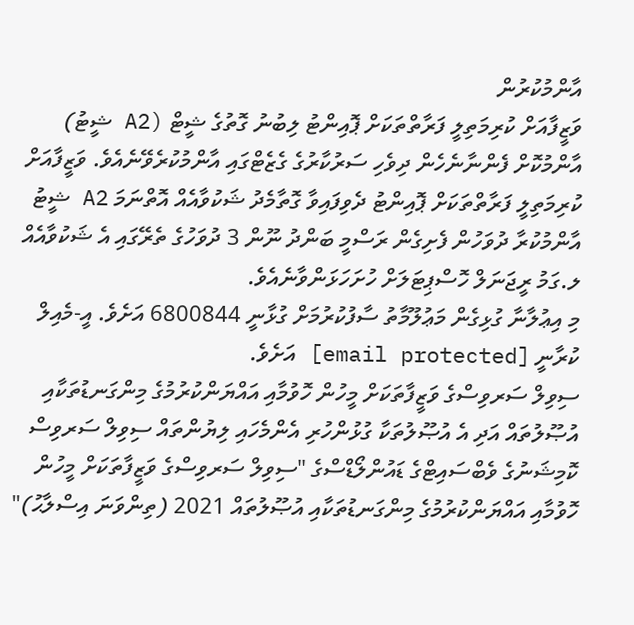އާންމުކުރުން
ވަޒީފާއަށް ކުރިމަތިލީ ފަރާތްތަކަށް ޕޮއިންޓު ލިބުނު ގޮތުގެ ޝީޓް (A2 ޝީޓު) އާންމުކޮށް ފެންނާނެހެން ދިވެހި ސަރުކާރުގެ ގެޒެޓްގައި އާންމުކުރެވޭނެއެވެ. ވަޒީފާއަށް ކުރިމަތިލީ ފަރާތްތަކަށް ޕޮއިންޓު ދެވިފައިވާ ގޮތާމެދު ޝަކުވާއެއް އޮތްނަމަ A2 ޝީޓު އާންމުކުރާ ދުވަހުން ފެށިގެން ރަސްމީ ބަންދު ނޫން 3 ދުވަހުގެ ތެރޭގައި އެ ޝަކުވާއެއް ލ.ގަމު ރީޖަނަލް ހޮސްޕިޓަލަށް ހުށަހަޅަންވާނެއެވެ.
މި އިޢުލާނާ ގުޅިގެން މަޢުލޫމާތު ސާފުކުރުމަށް ގުޅާނީ 6800844 އަށެވެ. އީ-މެއިލް ކުރާނީ [email protected] އަށެވެ.
ސިވިލް ސަރވިސްގެ ވަޒީފާތަކަށް މީހުން ހޮވުމާއި އައްޔަންކުރުމުގެ މިންގަނޑުތަކާއި އުޞޫލުތައް އަދި އެ އުޞޫލުތަކާ ގުޅުންހުރި އެންމެހައި ލިޔުންތައް ސިވިލް ސަރވިސް ކޮމިޝަނުގެ ވެބްސައިޓްގެ ޑައުންލޯޑްސްގެ "ސިވިލް ސަރވިސްގެ ވަޒީފާތަކަށް މީހުން ހޮވުމާއި އައްޔަންކުރުމުގެ މިންގަނޑުތަކާއި އުޞޫލުތައް 2021 (ތިންވަނަ އިސްލާޙު)"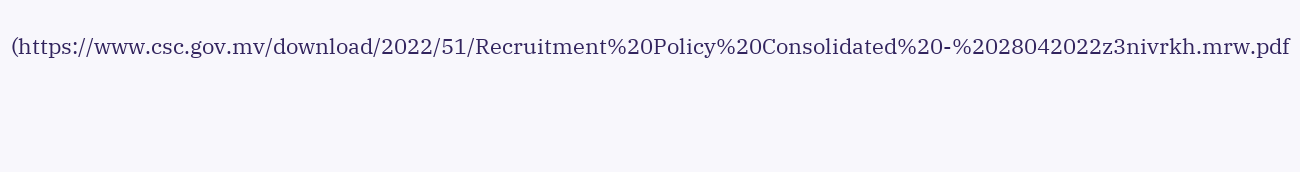(https://www.csc.gov.mv/download/2022/51/Recruitment%20Policy%20Consolidated%20-%2028042022z3nivrkh.mrw.pdf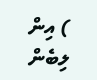) އިން ލިބެން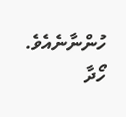ހުންނާނެއެވެ.
ހޯދާ